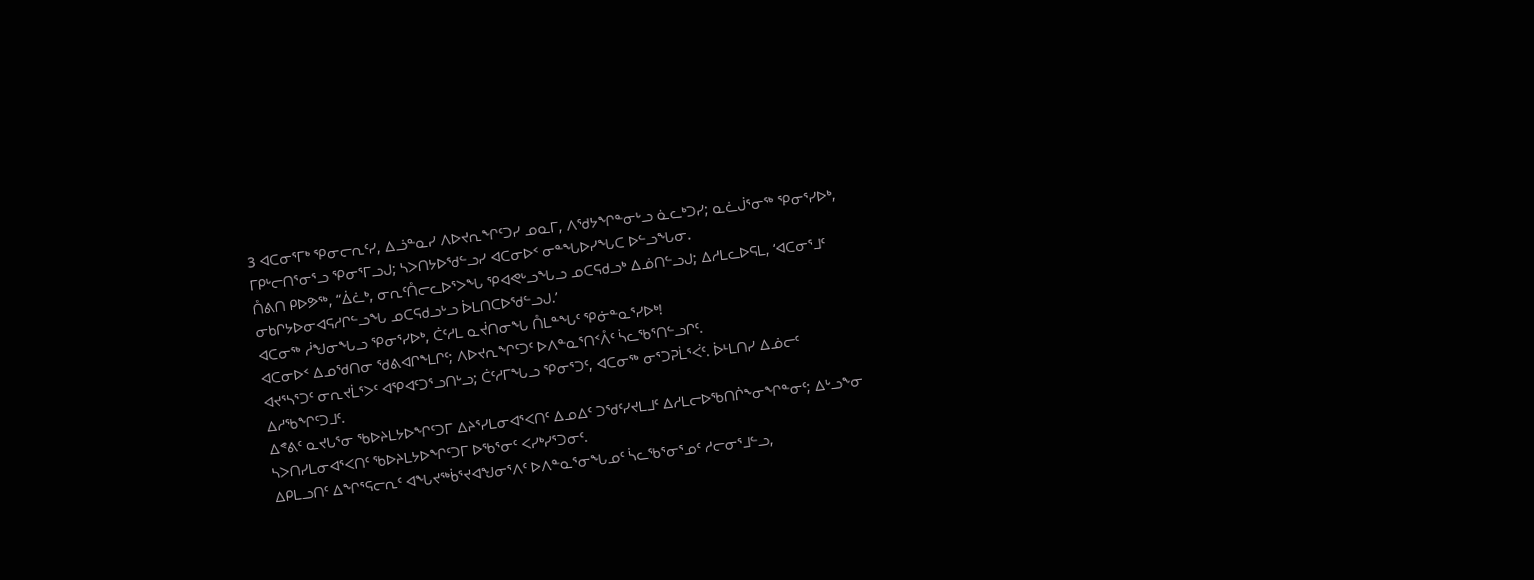3 ᐊᑕᓂᕐᒥᒃ ᕿᓂᓕᕆᑦᓯ, ᐃᓘᓐᓇᓯ ᐱᐅᔪᕆᖏᑦᑐᓯ ᓄᓇᒥ, ᐱᖁᔭᖏᓐᓂᒡᓗ ᓈᓚᒃᑐᓯ; ᓇᓛᒎᕐᓂᖅ ᕿᓂᕐᓯᐅᒃ, ᒥᑭᒡᓕᑎᕐᓂᕐᓗ ᕿᓂᕐᒥᓗᒍ; ᓴᐳᑎᔭᐅᖁᓪᓗᓯ ᐊᑕᓂᐅᑉ ᓂᓐᖓᐅᓯᖓᑕ ᐅᓪᓗᖓᓂ.
ᑍᕕᑎ ᑭᐅᕗᖅ, “ᐄᓛᒃ, ᓂᕆᑦᑍᓕᓚᐅᕐᐳᖓ ᕿᐊᕙᒡᓗᖓᓗ ᓄᑕᕋᑯᓗᒃ ᐃᓅᑎᓪᓗᒍ; ᐃᓱᒪᓚᐅᕋᒪ, ‘ᐊᑕᓂᕐᒧᑦ ᓂᑲᒋᔭᐅᓂᐊᕋᓱᒋᓪᓗᖓ ᓄᑕᕋᑯᓗᒡᓗ ᐆᒪᑎᑕᐅᖁᓪᓗᒍ.’
ᐊᑕᓂᖅ ᓲᖑᓂᖓᓗ ᕿᓂᕐᓯᐅᒃ, ᑖᑦᓱᒪ ᓇᔫᑎᓂᖓ ᑍᒪᓐᖓᑦ ᕿᓃᓐᓇᕐᓯᐅᒃ!
ᐊᑕᓂᐅᑉ ᐃᓄᖁᑎᓂ ᖁᕕᐊᒋᖕᒪᒋᑦ; ᐱᐅᔪᕆᖏᑦᑐᑦ ᐅᐱᓐᓇᕐᑎᑉᐰᑦ ᓵᓚᖃᕐᑎᓪᓗᒋᑦ.
ᐊᔪᕐᓴᕐᑐᑦ ᓂᕆᔪᒫᕐᐳᑦ ᐊᕿᐊᑦᑐᕐᓗᑎᒡᓗ; ᑖᑦᓱᒥᖓᓗ ᕿᓂᕐᑐᑦ, ᐊᑕᓂᖅ ᓂᕐᑐᕈᒫᕐᐹᑦ. ᐆᒻᒪᑎᓯ ᐃᓅᓕᑦ ᐃᓱᖃᖏᑦᑐᒧᑦ.
ᐃᕝᕕᑦ ᓇᔪᒐᕐᓂ ᖃᐅᔨᒪᔭᐅᖏᑦᑐᒥ ᐃᔨᕐᓯᒪᓂᐊᕐᐸᑎᑦ ᐃᓄᐃᑦ ᑐᖁᑦᓯᔪᒪᒧᑦ ᐃᓱᒪᓕᐅᖃᑎᒌᖕᓂᖏᓐᓂᑦ; ᐃᒡᓗᖕᓂ ᓴᐳᑎᓯᒪᓂᐊᕐᐸᑎᑦ ᖃᐅᔨᒪᔭᐅᖏᑦᑐᒥ ᐅᖃᕐᓂᑦ ᐸᓯᒃᓯᕐᑐᓂᑦ.
ᐃᑭᒪᓗᑎᑦ ᐃᖏᕐᕋᓕᕆᑦ ᐊᖓᔪᖅᑳᕐᔪᐊᖑᓂᕐᐱᑦ ᐅᐱᓐᓇᕐᓂᖓᓄᑦ ᓵᓚᖃᕐᓂᕐᓄᑦ ᓱᓕᓂᕐᒧᓪᓗ,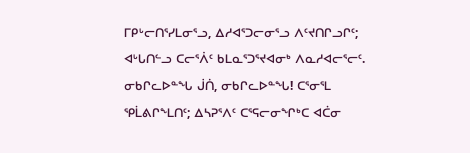ᒥᑭᒡᓕᑎᕐᓯᒪᓂᕐᓗ, ᐃᓱᐊᕐᑐᓕᓂᕐᓗ ᐱᑦᔪᑎᒋᓗᒋᑦ; ᐊᒡᒐᑎᓪᓗ ᑕᓕᕐᐲᑦ ᑲᒪᓇᕐᑐᕐᔪᐊᓂᒃ ᐱᓇᓱᐊᓕᕐᓕᑦ.
ᓂᑲᒋᓚᐅᓐᖓ ᒎᑏ, ᓂᑲᒋᓚᐅᓐᖓ! ᑕᕐᓂᕐᒪ ᕿᒫᕕᒋᖕᒪᑎᑦ; ᐃᓴᕈᕐᐱᑦ ᑕᕐᕋᓕᓂᖏᒃᑕ ᐊᑖᓂ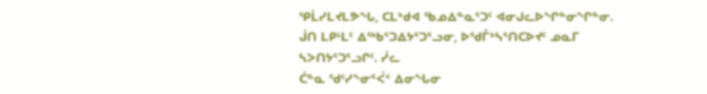ᕿᒫᓯᒪᔪᒪᕗᖓ, ᑕᒪᒃᑯᐊ ᖃᓄᐃᓐᓇᕐᑐᑦ ᐊᓂᒍᓚᐅᖏᓐᓂᖏᓐᓂ.
ᒎᑎ ᒪᑭᒻᒪᑦ ᐃᖅᑲᕐᑐᐃᔭᕐᑐᕐᓗᓂ, ᐅᖁᒤᒃᓴᕐᑎᑕᐅᔪᑦ ᓄᓇᒥ ᓴᐳᑎᔭᕐᑐᕐᓗᒋᑦ. ᓰᓚ
ᑖᓐᓇ ᖁᑦᓯᖕᓂᕐᐹᑉ ᐃᓂᖓᓂ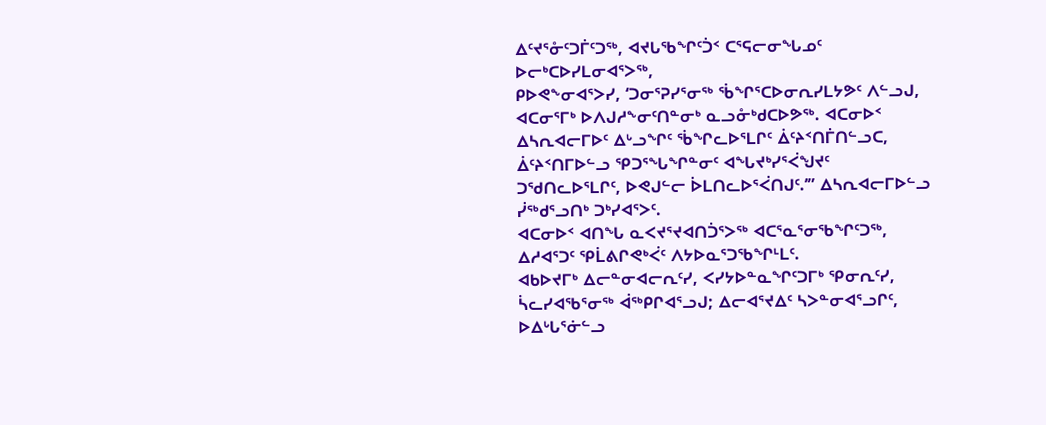ᐃᑦᔪᕐᓁᑦᑐᒦᑦᑐᖅ, ᐊᔪᒐᖃᖏᑦᑑᑉ ᑕᕐᕋᓕᓂᖓᓄᑦ ᐅᓕᒃᑕᐅᓯᒪᓂᐊᕐᐳᖅ,
ᑭᐅᕙᖕᓂᐊᕐᐳᓯ, ‘ᑐᓂᕐᕈᓯᕐᓂᖅ ᖄᖏᕐᑕᐅᓂᕆᓯᒪᔭᕗᑦ ᐱᓪᓗᒍ, ᐊᑕᓂᕐᒥᒃ ᐅᐱᒍᓱᖕᓂᑦᑎᓐᓂᒃ ᓇᓗᓁᒃᑯᑕᐅᕗᖅ. ᐊᑕᓂᐅᑉ ᐃᓴᕆᐊᓕᒥᐅᑦ ᐃᒡᓗᖏᑦ ᖄᖏᓚᐅᕐᒪᒋᑦ ᐄᑦᔨᑉᑎᒦᑎᓪᓗᑕ, ᐄᑦᔨᑉᑎᒥᐅᓪᓗ ᕿᑐᕐᖓᖏᓐᓂᑦ ᐊᖓᔪᒃᓯᕐᐹᖑᔪᑦ ᑐᖁᑎᓚᐅᕐᒪᒋᑦ, ᐅᕙᒍᓪᓕ ᐆᒪᑎᓚᐅᕐᐹᑎᒍᑦ.’” ᐃᓴᕆᐊᓕᒥᐅᓪᓗ ᓰᖅᑯᕐᓗᑎᒃ ᑐᒃᓯᐊᕐᐳᑦ.
ᐊᑕᓂᐅᑉ ᐊᑎᖓ ᓇᐸᔪᕐᔪᐊᑎᑑᕐᐳᖅ ᐊᑕᕐᓇᕐᓂᖃᖏᑦᑐᖅ, ᐃᓱᐊᕐᑐᑦ ᕿᒫᕕᒋᕙᒃᐹᑦ ᐱᔭᐅᓇᕐᑐᖃᖏᒻᒪᑦ.
ᐊᑲᐅᔪᒥᒃ ᐃᓕᓐᓂᐊᓕᕆᑦᓯ, ᐸᓯᔭᐅᓐᓇᖏᑦᑐᒥᒃ ᕿᓂᕆᑦᓯ, ᓵᓚᓯᐊᖃᕐᓂᖅ ᐋᖅᑭᒋᐊᕐᓗᒍ; ᐃᓕᐊᕐᔪᐃᑦ ᓴᐳᓐᓂᐊᕐᓗᒋᑦ, ᐅᐃᒡᒐᕐᓃᓪᓗ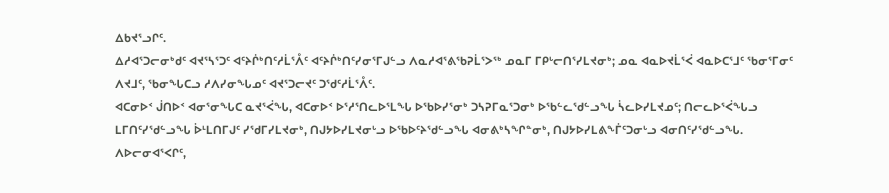ᐃᑲᔪᕐᓗᒋᑦ.
ᐃᓱᐊᕐᑐᓕᓂᒃᑯᑦ ᐊᔪᕐᓴᕐᑐᑦ ᐊᑦᔨᒌᒃᑎᑦᓱᒫᕐᐰᑦ ᐊᑦᔨᒌᒃᑎᑦᓯᓂᕐᒥᒍᓪᓗ ᐱᓇᓱᐊᕐᕕᖃᕈᒫᕐᐳᖅ ᓄᓇᒥ ᒥᑭᒡᓕᑎᕐᓯᒪᔪᓂᒃ; ᓄᓇ ᐊᓇᐅᔪᒫᕐᐹ ᐊᓇᐅᑕᕐᒧᑦ ᖃᓂᕐᒥᓂᑦ ᐱᔪᒧᑦ, ᖃᓂᖓᑕᓗ ᓱᐱᓯᓂᖓᓄᑦ ᐊᔪᕐᑐᓕᔪᑦ ᑐᖁᑦᓱᒫᕐᐰᑦ.
ᐊᑕᓂᐅᑉ ᒎᑎᐅᑉ ᐊᓂᕐᓂᖓᑕ ᓇᔪᕐᐹᖓ, ᐊᑕᓂᐅᑉ ᐅᕐᓱᕐᑎᓚᐅᕐᒪᖓ ᐅᖃᐅᓯᕐᓂᒃ ᑐᓴᕈᒥᓇᕐᑐᓂᒃ ᐅᖃᓪᓚᖁᓪᓗᖓ ᓵᓚᐅᓯᒪᔪᓄᑦ; ᑎᓕᓚᐅᕐᐹᖓᓗ ᒪᒥᑎᑦᓯᖁᓪᓗᖓ ᐆᒻᒪᑎᒥᒍᑦ ᓯᖁᒥᓯᒪᔪᓂᒃ, ᑎᒍᔭᐅᓯᒪᔪᓂᒡᓗ ᐅᖃᐅᑦᔨᖁᓪᓗᖓ ᐊᓂᕕᒃᓴᖏᓐᓂᒃ, ᑎᒍᔭᐅᓯᒪᕕᖕᒦᑦᑐᓂᒡᓗ ᐊᓂᑎᑦᓯᖁᓪᓗᖓ.
ᐱᐅᓕᓂᐊᕐᐸᒋᑦ,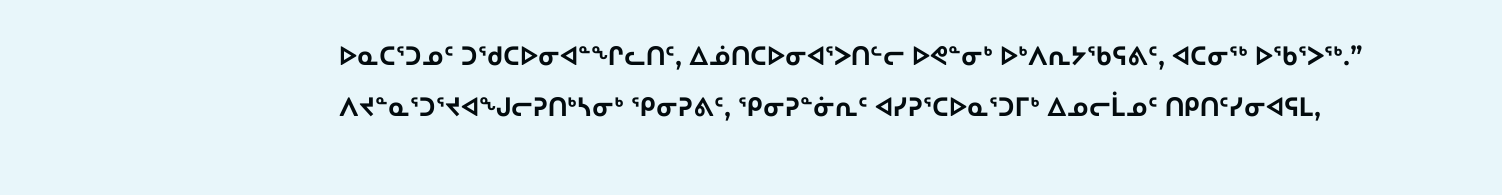ᐅᓇᑕᕐᑐᓄᑦ ᑐᖁᑕᐅᓂᐊᓐᖏᓚᑎᑦ, ᐃᓅᑎᑕᐅᓂᐊᕐᐳᑎᓪᓕ ᐅᕙᓐᓂᒃ ᐅᒃᐱᕆᔭᖃᕋᕕᑦ, ᐊᑕᓂᖅ ᐅᖃᕐᐳᖅ.”
ᐱᔪᓐᓇᕐᑐᕐᔪᐊᖑᓕᕈᑎᒃᓴᓂᒃ ᕿᓂᕈᕕᑦ, ᕿᓂᕈᓐᓃᕆᑦ ᐊᓯᕈᕐᑕᐅᓇᕐᑐᒥᒃ ᐃᓄᓕᒫᓄᑦ ᑎᑭᑎᑦᓯᓂᐊᕋᒪ,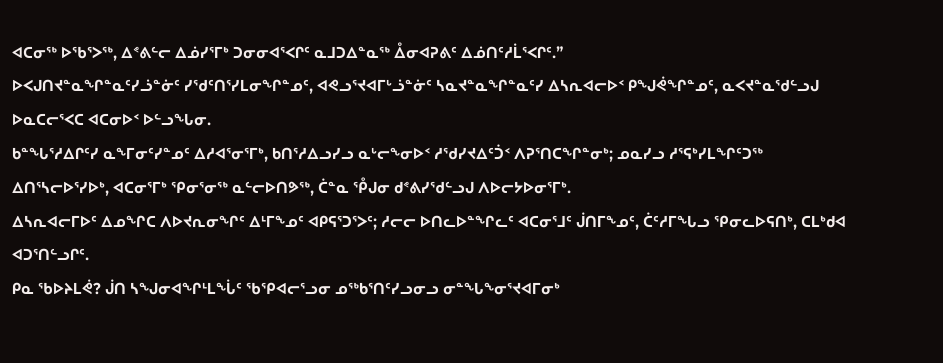ᐊᑕᓂᖅ ᐅᖃᕐᐳᖅ, ᐃᕝᕕᓪᓕ ᐃᓅᓯᕐᒥᒃ ᑐᓂᓂᐊᕐᐸᒋᑦ ᓇᒧᑐᐃᓐᓇᖅ ᐂᓂᐊᕈᕕᑦ ᐃᓅᑎᑦᓱᒫᕐᐸᒋᑦ.”
ᐅᐸᒍᑎᔪᓐᓇᖏᓐᓇᑦᓯᓘᓐᓃᑦ ᓯᖁᑦᑎᕐᓯᒪᓂᖏᓐᓄᑦ, ᐊᕙᓗᕐᔪᐊᒥᒡᓘᓐᓃᑦ ᓴᓇᔪᓐᓇᖏᓐᓇᑦᓯ ᐃᓴᕆᐊᓕᐅᑉ ᑭᖑᕚᖏᓐᓄᑦ, ᓇᐸᔪᓐᓇᖁᓪᓗᒍ ᐅᓇᑕᓕᕐᐸᑕ ᐊᑕᓂᐅᑉ ᐅᓪᓗᖓᓂ.
ᑲᓐᖓᕐᓱᐃᒋᑦᓯ ᓇᖕᒥᓂᑦᓯᓐᓄᑦ ᐃᓱᐊᕐᓂᕐᒥᒃ, ᑲᑎᕐᓱᐃᓗᓯᓗ ᓇᒡᓕᖕᓂᐅᑉ ᓱᖁᓯᔪᐃᑦᑑᑉ ᐱᕈᕐᑎᑕᖏᓐᓂᒃ; ᓄᓇᓯᓗ ᓱᕐᕋᒃᓯᒪᖏᑦᑐᖅ ᐃᑎᕐᓴᓕᐅᕐᓯᐅᒃ, ᐊᑕᓂᕐᒥᒃ ᕿᓂᕐᓂᖅ ᓇᓪᓕᐅᑎᕗᖅ, ᑖᓐᓇ ᕾᒍᓂ ᑯᕝᕕᓯᖁᓪᓗᒍ ᐱᐅᓕᔭᐅᓂᕐᒥᒃ.
ᐃᓴᕆᐊᓕᒥᐅᑦ ᐃᓄᖏᑕ ᐱᐅᔪᕆᓂᖏᑦ ᐃᒻᒥᖕᓄᑦ ᐊᑭᕋᕐᑐᕐᐳᑦ; ᓱᓕᓕ ᐅᑎᓚᐅᓐᖏᓚᑦ ᐊᑕᓂᕐᒧᑦ ᒎᑎᒥᖕᓄᑦ, ᑖᑦᓱᒥᖓᓗ ᕿᓂᓚᐅᕋᑎᒃ, ᑕᒪᒃᑯᐊ ᐊᑐᕐᑎᓪᓗᒋᑦ.
ᑭᓇ ᖃᐅᔨᒪᕚ? ᒎᑎ ᓴᖑᓂᐊᖏᒻᒪᖔᑦ ᖃᕿᐊᓕᕐᓗᓂ ᓄᖅᑲᕐᑎᑦᓯᓗᓂᓗ ᓂᓐᖓᖕᓂᕐᔪᐊᒥᓂᒃ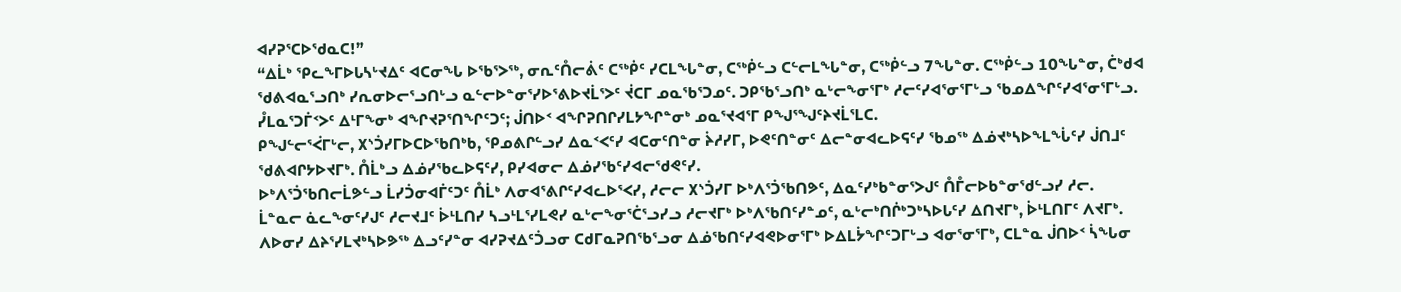ᐊᓯᕈᕐᑕᐅᖁᓇᑕ!”
“ᐃᒫᒃ ᕿᓚᖕᒥᐅᒐᓴᒡᔪᐃᑦ ᐊᑕᓂᖓ ᐅᖃᕐᐳᖅ, ᓂᕆᑦᑍᓕᕖᑦ ᑕᖅᑮᑦ ᓯᑕᒪᖓᓐᓂ, ᑕᖅᑮᓪᓗ ᑕᓪᓕᒪᖓᓐᓂ, ᑕᖅᑮᓪᓗ 7ᖓᓐᓂ. ᑕᖅᑮᓪᓗ 10ᖓᓐᓂ, ᑖᒃᑯᐊ ᖁᕕᐊᓇᕐᓗᑎᒃ ᓯᕆᓂᐅᓕᕐᓗᑎᒡᓗ ᓇᓪᓕᐅᓐᓂᕐᓯᐅᕐᕕᐅᔪᒫᕐᐳᑦ ᔫᑕᒥ ᓄᓇᖃᕐᑐᓄᑦ. ᑐᑭᖃᕐᓗᑎᒃ ᓇᒡᓕᖕᓂᕐᒥᒃ ᓱᓕᑦᓯᐊᕐᓂᕐᒥᒡᓗ ᖃᓄᐃᖏᑦᓯᐊᕐᓂᕐᒥᒡᓗ.
ᓮᒪᓇᕐᑐᒦᑉᐳᑦ ᐃᒻᒥᖕᓂᒃ ᐊᖏᔪᕈᕐᑎᖏᑦᑐᑦ; ᒎᑎᐅᑉ ᐊᖏᕈᑎᒋᓯᒪᔭᖏᓐᓂᒃ ᓄᓇᕐᔪᐊᕐᒥ ᑭᖑᕐᖑᑦᔨᔪᒫᕐᒪᑕ.
ᑭᖑᓪᓕᕐᐹᒥᒡᓕ, ᙭ᔅᑑᓯᒥᐅᑕᐅᖃᑎᒃᑲ, ᕿᓄᕕᒋᓪᓗᓯ ᐃᓇᑉᐸᑦᓯ ᐊᑕᓂᑦᑎᓐᓂ ᔩᓱᓯᒥ, ᐅᕙᑦᑎᓐᓂᑦ ᐃᓕᓐᓂᐊᓚᐅᕋᑦᓯ ᖃᓄᖅ ᐃᓅᔪᒃᓴᐅᖕᒪᖔᑦᓯ ᒎᑎᒧᑦ ᖁᕕᐊᒋᔭᐅᔪᒥᒃ. ᑍᒫᒃᓗ ᐃᓅᓯᖃᓚᐅᕋᑦᓯ, ᑭᓯᐊᓂᓕ ᐃᓅᓯᖃᑦᓯᐊᓕᖁᕙᑦᓯ.
ᐅᒃᐱᕐᑑᖃᑎᓕᒫᕗᓪᓗ ᒫᓯᑑᓂᐊᒦᑦᑐᑦ ᑍᒫᒃ ᐱᓂᐊᕐᕕᒋᑦᓯᐊᓚᐅᕐᐸᓯ, ᓱᓕᓕ ᙭ᔅᑑᓯᒥ ᐅᒃᐱᕐᑑᖃᑎᕗᑦ, ᐃᓇᑦᓯᒃᑲᓐᓂᕐᐳᒍᑦ ᑍᒤᓕᐅᑲᓐᓂᖁᓪᓗᓯ ᓱᓕ.
ᒫᓐᓇᓕ ᓈᓚᖕᓂᑦᓯᒍᑦ ᓱᓕᔪᒧᑦ ᐆᒻᒪᑎᓯ ᓴᓗᒻᒪᕐᓯᒪᕙᓯ ᓇᒡᓕᖕᓂᕐᑖᕐᓗᓯᓗ ᓱᓕᔪᒥᒃ ᐅᒃᐱᖃᑎᑦᓯᓐᓄᑦ, ᓇᒡᓕᒃᑎᒌᒃᑐᒃᓴᐅᒐᑦᓯ ᐃᑎᔪᒥᒃ, ᐆᒻᒪᑎᒥᑦ ᐱᔪᒥᒃ.
ᐱᐅᓂᓯ ᐃᔨᕐᓯᒪᔪᒃᓴᐅᕗᖅ ᐃᓗᑦᓯᓐᓂ ᐊᓯᕈᔪᐃᑦᑑᓗᓂ ᑕᑯᒥᓇᕈᑎᖃᕐᓗᓂ ᐃᓅᖃᑎᑦᓯᐊᕙᐅᓂᕐᒥᒃ ᐅᐃᒪᔮᖏᑦᑐᒥᒡᓗ ᐊᓂᕐᓂᕐᒥᒃ, ᑕᒪᓐᓇ ᒎᑎᐅᑉ ᓵᖓᓂ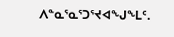ᐱᓐᓇᕐᓇᕐᑐᕐᔪᐊᖑᖕᒪᑦ.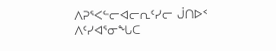ᐱᕈᕐᐸᓪᓕᐊᓕᕆᑦᓯᓕ ᒎᑎᐅᑉ ᐱᑦᓯᐊᕐᓂᖓᑕ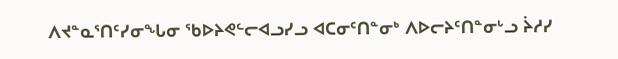ᐱᔪᓐᓇᕐᑎᑦᓯᓂᖓᓂ ᖃᐅᔨᕙᓪᓕᐊᓗᓯᓗ ᐊᑕᓂᑦᑎᓐᓂᒃ ᐱᐅᓕᔨᑦᑎᓐᓂᒡᓗ ᔩᓱᓯ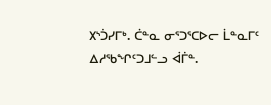᙭ᔅᑑᓯᒥᒃ. ᑖᓐᓇ ᓂᕐᑐᕐᑕᐅᓕ ᒫᓐᓇᒥᑦ ᐃᓱᖃᖏᑦᑐᒧᓪᓗ ᐋᒦᓐ.